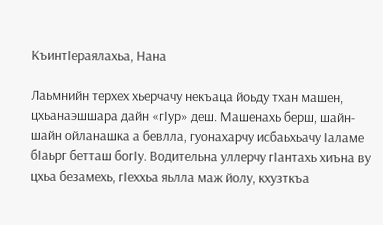КъинтIераялахьа, Нана

Лаьмнийн терхех хьерчачу некъаца йоьду тхан машен, цхьанаэшшара дайн «гIур» деш. Машенахь берш, шайн-шайн ойланашка а бевлла, гуонахарчу исбаьхьачу Iаламе бIаьрг бетташ богIу. Водительна уллерчу гIантахь хиъна ву цхьа безамехь, гIеххьа яьлла маж йолу, кхузткъа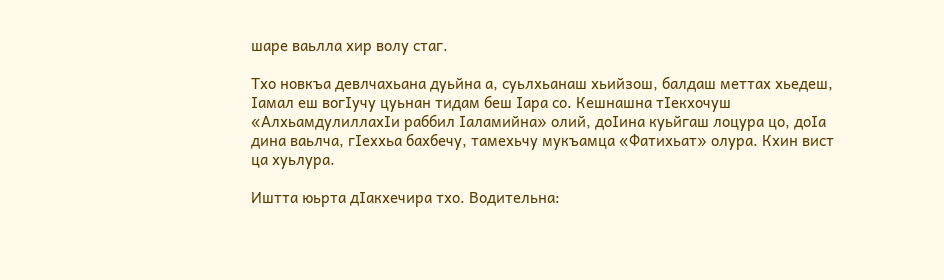шаре ваьлла хир волу стаг.

Тхо новкъа девлчахьана дуьйна а, суьлхьанаш хьийзош, балдаш меттах хьедеш, Iамал еш вогIучу цуьнан тидам беш Iара со. Кешнашна тIекхочуш «АлхьамдулиллахIи раббил Iаламийна» олий, доIина куьйгаш лоцура цо, доIа дина ваьлча, гIеххьа бахбечу, тамехьчу мукъамца «Фатихьат» олура. Кхин вист ца хуьлура.

Иштта юьрта дIакхечира тхо. Водительна: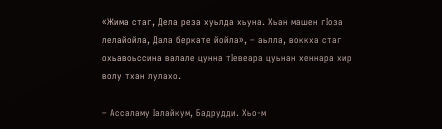«Жима стаг, Дела реза хуьлда хьуна. Хьан машен гIоза лелайойла, Дала беркате йойла», – аьлла, воккха стаг охьавоьссина валале цунна тIевеара цуьнан хеннара хир волу тхан лулахо.

– Ассаламу Iалайкум, Бадрудди. Хьо-м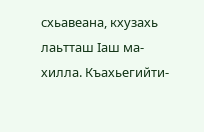схьавеана, кхузахь лаьтташ Iаш ма-хилла. Къахьегийти-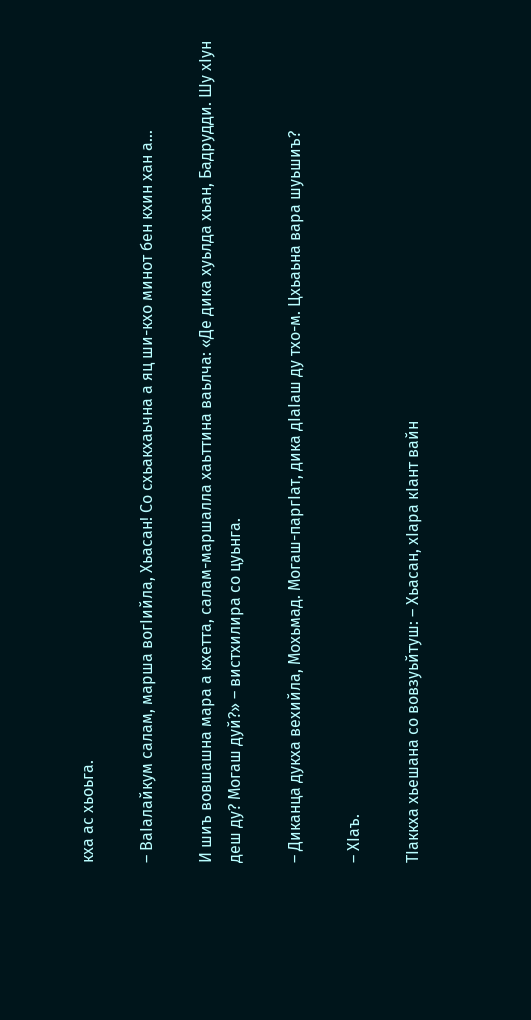кха ас хьоьга.

– ВаIалайкум салам, марша вогIийла, Хьасан! Со схьакхаьчна а яц ши-кхо минот бен кхин хан а…

И шиъ вовшашна мара а кхетта, салам-маршалла хаьттина ваьлча: «Де дика хуьлда хьан, Бадрудди. Шу хIун деш ду? Могаш дуй?» – вистхилира со цуьнга.

– Диканца дукха вехийла, Мохьмад. Могаш-паргIат, дика дIаIаш ду тхо-м. Цхьаьна вара шуьшиъ?

– ХIаъ.

ТIаккха хьешана со вовзуьйтуш: – Хьасан, хIара кIант вайн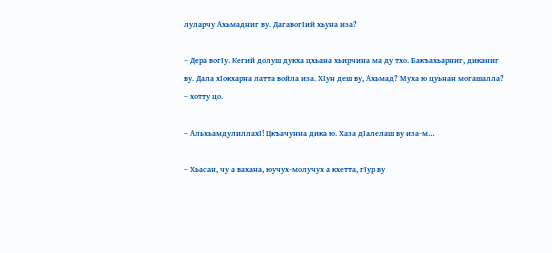луларчу Ахьмадниг ву. ДагавогIий хьуна иза?

– Дера вогIу. Кегий долуш дукха цхьана хьирчина ма ду тхо. Бакъахьарниг, диканиг ву. Дала хIокхарна латта войла иза. ХIун деш ву, Ахьмад? Муха ю цуьнан могашалла? – хотту цо.

– АльхьамдулиллахI! Цкъачунна дика ю. Хаза дIалелаш ву иза-м…

– Хьасан, чу а вахана, юучух-молучух а кхетта, гIур ву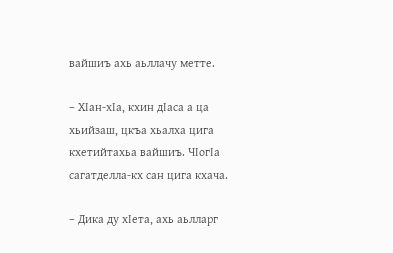вайшиъ ахь аьллачу метте.

– ХIан-хIа, кхин дIаса а ца хьийзаш, цкъа хьалха цига кхетийтахьа вайшиъ. ЧIогIа сагатделла-кх сан цига кхача.

– Дика ду хIета, ахь аьлларг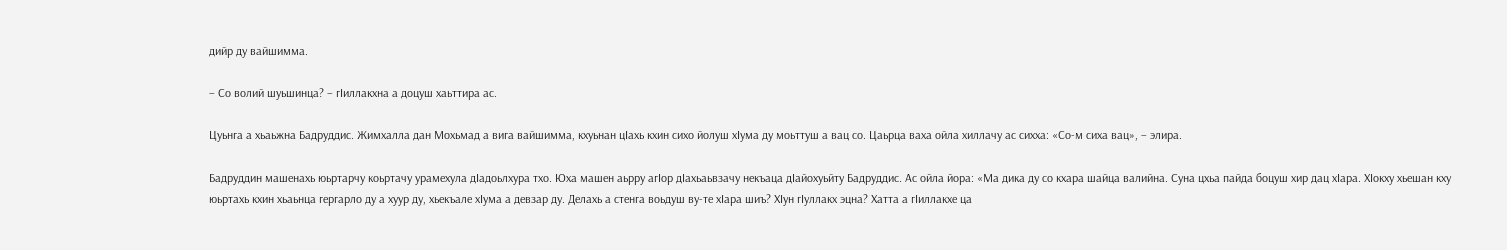дийр ду вайшимма.

– Со волий шуьшинца? – гIиллакхна а доцуш хаьттира ас.

Цуьнга а хьаьжна Бадруддис. Жимхалла дан Мохьмад а вига вайшимма, кхуьнан цIахь кхин сихо йолуш хIума ду моьттуш а вац со. Цаьрца ваха ойла хиллачу ас сихха: «Со-м сиха вац», – элира.

Бадруддин машенахь юьртарчу коьртачу урамехула дIадоьлхура тхо. Юха машен аьрру агIор дIахьаьвзачу некъаца дIайохуьйту Бадруддис. Ас ойла йора: «Ма дика ду со кхара шайца валийна. Суна цхьа пайда боцуш хир дац хIара. ХIокху хьешан кху юьртахь кхин хьаьнца гергарло ду а хуур ду, хьекъале хIума а девзар ду. Делахь а стенга воьдуш ву-те хIара шиъ? ХIун гIуллакх эцна? Хатта а гIиллакхе ца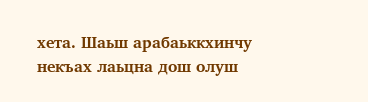хета. Шаьш арабаьккхинчу некъах лаьцна дош олуш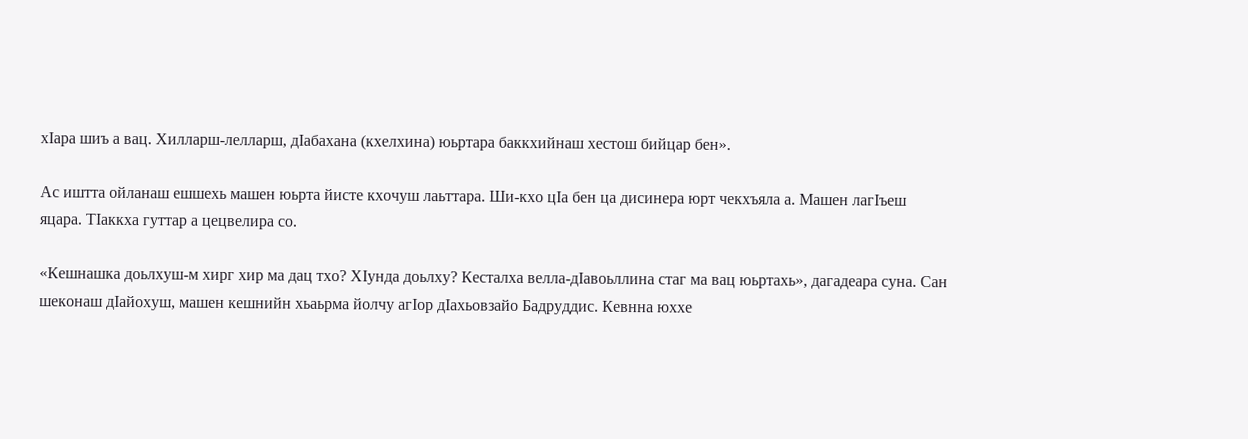хIара шиъ а вац. Хилларш-лелларш, дIабахана (кхелхина) юьртара баккхийнаш хестош бийцар бен».

Ас иштта ойланаш ешшехь машен юьрта йисте кхочуш лаьттара. Ши-кхо цIа бен ца дисинера юрт чекхъяла а. Машен лагIъеш яцара. ТIаккха гуттар а цецвелира со.

«Кешнашка доьлхуш-м хирг хир ма дац тхо? ХIунда доьлху? Кесталха велла-дIавоьллина стаг ма вац юьртахь», дагадеара суна. Сан шеконаш дIайохуш, машен кешнийн хьаьрма йолчу агIор дIахьовзайо Бадруддис. Кевнна юххе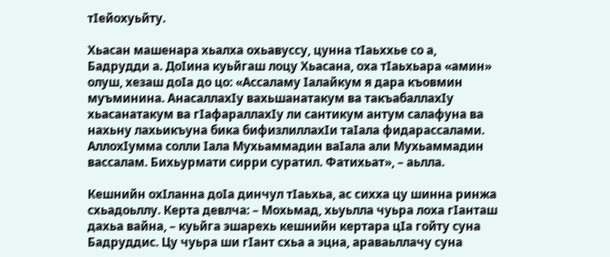тIейохуьйту.

Хьасан машенара хьалха охьавуссу, цунна тIаьххье со а, Бадрудди а. ДоIина куьйгаш лоцу Хьасана, оха тIаьхьара «амин» олуш, хезаш доIа до цо: «Ассаламу Iалайкум я дара къовмин муъминина. АнасаллахIу вахьшанатакум ва такъабаллахIу хьасанатакум ва гIафараллахIу ли сантикум антум салафуна ва нахьну лахьикъуна бика бифизлиллахIи таIала фидарассалами. АллохIумма солли Iала Мухьаммадин ваIала али Мухьаммадин вассалам. Бихьурмати сирри суратил. Фатихьат», – аьлла.

Кешнийн охIланна доIа динчул тIаьхьа, ас сихха цу шинна ринжа схьадоьллу. Керта девлча: – Мохьмад, хьуьлла чуьра лоха гIанташ дахьа вайна, – куьйга эшарехь кешнийн кертара цIа гойту суна Бадруддис. Цу чуьра ши гIант схьа а эцна, араваьллачу суна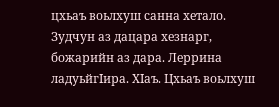цхьаъ воьлхуш санна хетало. Зудчун аз дацара хезнарг, божарийн аз дара. Леррина ладуьйгIира. ХIаъ. Цхьаъ воьлхуш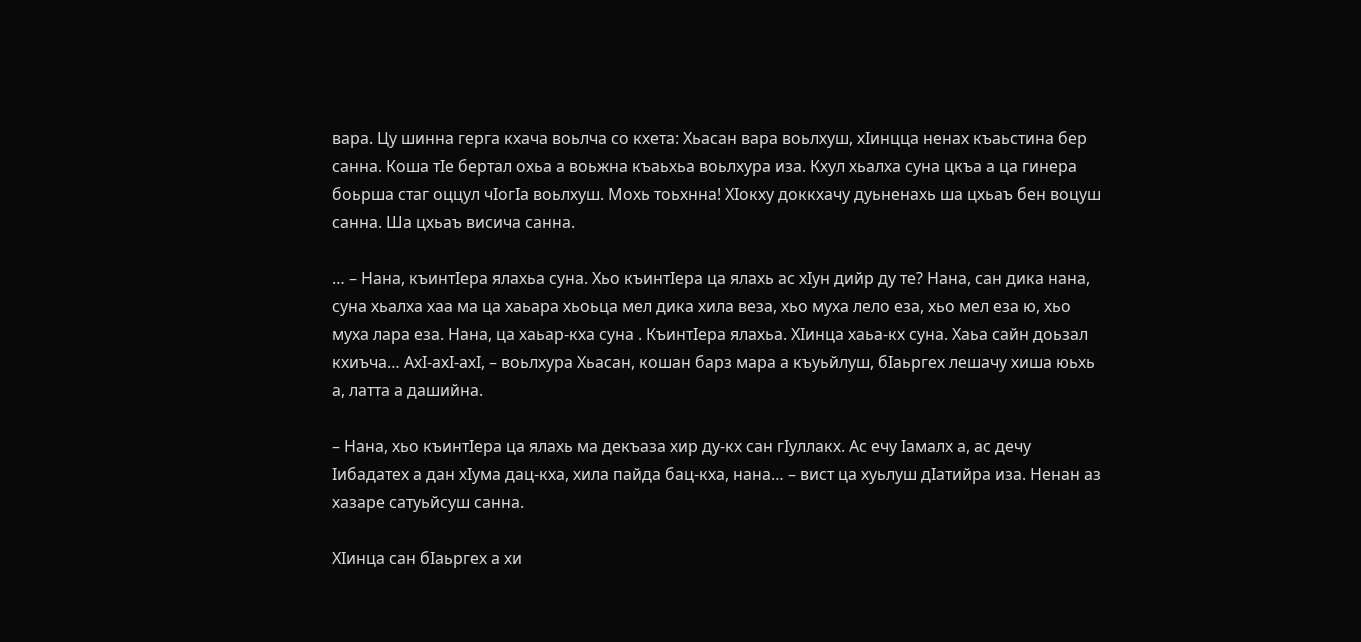вара. Цу шинна герга кхача воьлча со кхета: Хьасан вара воьлхуш, хIинцца ненах къаьстина бер санна. Коша тIе бертал охьа а воьжна къаьхьа воьлхура иза. Кхул хьалха суна цкъа а ца гинера боьрша стаг оццул чIогIа воьлхуш. Мохь тоьхнна! ХIокху доккхачу дуьненахь ша цхьаъ бен воцуш санна. Ша цхьаъ висича санна.

… – Нана, къинтIера ялахьа суна. Хьо къинтIера ца ялахь ас хIун дийр ду те? Нана, сан дика нана, суна хьалха хаа ма ца хаьара хьоьца мел дика хила веза, хьо муха лело еза, хьо мел еза ю, хьо муха лара еза. Нана, ца хаьар-кха суна . КъинтIера ялахьа. ХIинца хаьа-кх суна. Хаьа сайн доьзал кхиъча… АхI-ахI-ахI, – воьлхура Хьасан, кошан барз мара а къуьйлуш, бIаьргех лешачу хиша юьхь а, латта а дашийна.

– Нана, хьо къинтIера ца ялахь ма декъаза хир ду-кх сан гIуллакх. Ас ечу Iамалх а, ас дечу Iибадатех а дан хIума дац-кха, хила пайда бац-кха, нана… – вист ца хуьлуш дIатийра иза. Ненан аз хазаре сатуьйсуш санна.

ХIинца сан бIаьргех а хи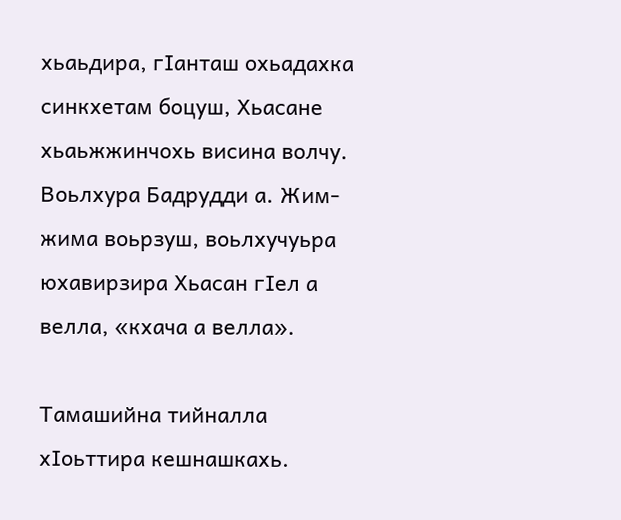хьаьдира, гIанташ охьадахка синкхетам боцуш, Хьасане хьаьжжинчохь висина волчу. Воьлхура Бадрудди а. Жим-жима воьрзуш, воьлхучуьра юхавирзира Хьасан гIел а велла, «кхача а велла».

Тамашийна тийналла хIоьттира кешнашкахь.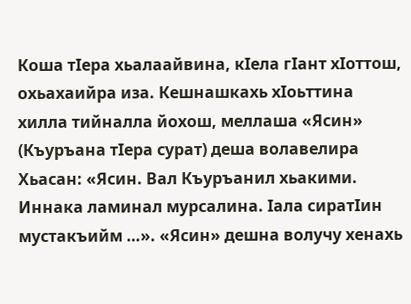Коша тIера хьалаайвина, кIела гIант хIоттош, охьахаийра иза. Кешнашкахь хIоьттина хилла тийналла йохош, меллаша «Ясин» (Къуръана тIера сурат) деша волавелира Хьасан: «Ясин. Вал Къуръанил хьакими. Иннака ламинал мурсалина. Iала сиратIин мустакъийм …». «Ясин» дешна волучу хенахь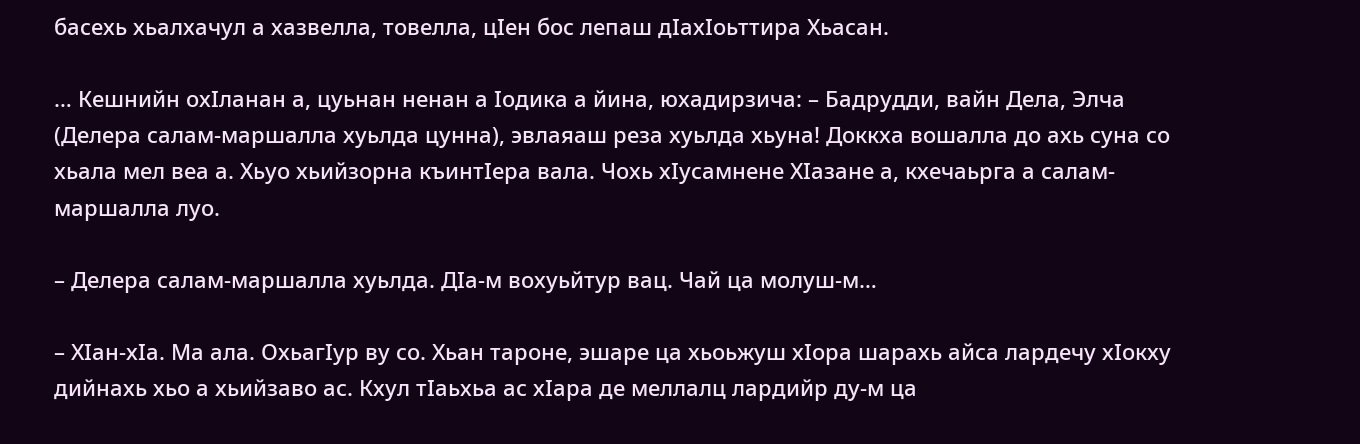басехь хьалхачул а хазвелла, товелла, цIен бос лепаш дIахIоьттира Хьасан.

… Кешнийн охIланан а, цуьнан ненан а Iодика а йина, юхадирзича: – Бадрудди, вайн Дела, Элча (Делера салам-маршалла хуьлда цунна), эвлаяаш реза хуьлда хьуна! Доккха вошалла до ахь суна со хьала мел веа а. Хьуо хьийзорна къинтIера вала. Чохь хIусамнене ХIазане а, кхечаьрга а салам-маршалла луо.

– Делера салам-маршалла хуьлда. ДIа-м вохуьйтур вац. Чай ца молуш-м…

– ХIан-хIа. Ма ала. ОхьагIур ву со. Хьан тароне, эшаре ца хьоьжуш хIора шарахь айса лардечу хIокху дийнахь хьо а хьийзаво ас. Кхул тIаьхьа ас хIара де меллалц лардийр ду-м ца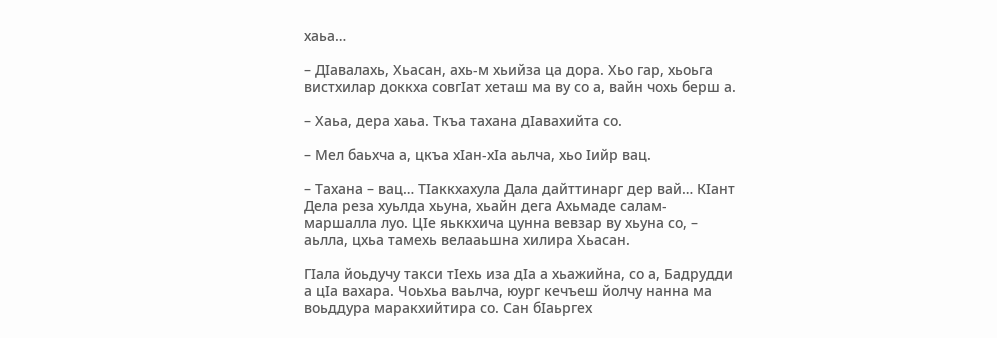хаьа…

– ДIавалахь, Хьасан, ахь-м хьийза ца дора. Хьо гар, хьоьга вистхилар доккха совгIат хеташ ма ву со а, вайн чохь берш а.

– Хаьа, дера хаьа. Ткъа тахана дIавахийта со.

– Мел баьхча а, цкъа хIан-хIа аьлча, хьо Iийр вац.

– Тахана – вац… ТIаккхахула Дала дайттинарг дер вай… КIант Дела реза хуьлда хьуна, хьайн дега Ахьмаде салам-маршалла луо. ЦIе яьккхича цунна вевзар ву хьуна со, – аьлла, цхьа тамехь велааьшна хилира Хьасан.

ГIала йоьдучу такси тIехь иза дIа а хьажийна, со а, Бадрудди а цIа вахара. Чоьхьа ваьлча, юург кечъеш йолчу нанна ма воьддура маракхийтира со. Сан бIаьргех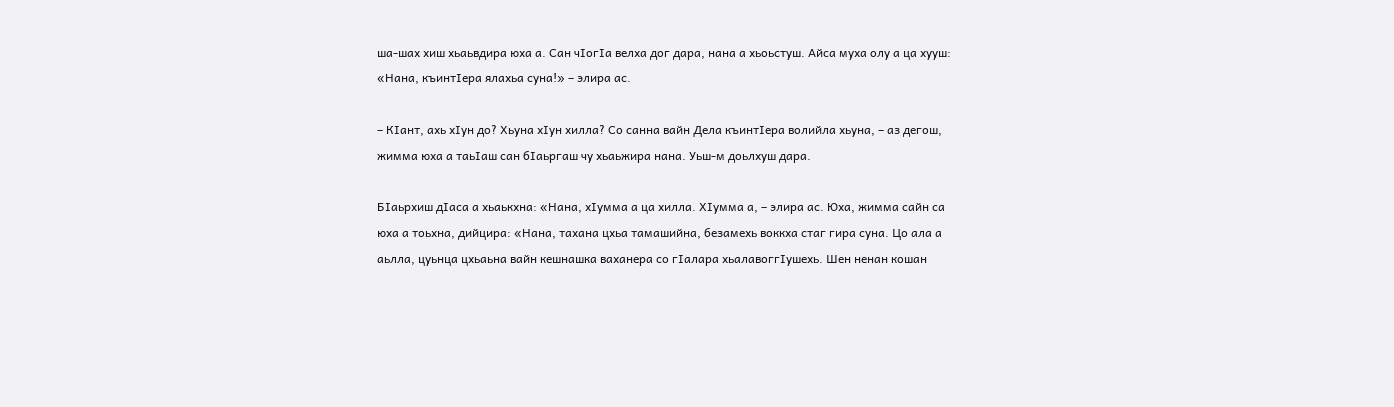ша-шах хиш хьаьвдира юха а. Сан чIогIа велха дог дара, нана а хьоьстуш. Айса муха олу а ца хууш: «Нана, къинтIера ялахьа суна!» – элира ас.

– КIант, ахь хIун до? Хьуна хIун хилла? Со санна вайн Дела къинтIера волийла хьуна, – аз дегош, жимма юха а таьIаш сан бIаьргаш чу хьаьжира нана. Уьш-м доьлхуш дара.

БIаьрхиш дIаса а хьаькхна: «Нана, хIумма а ца хилла. ХIумма а, – элира ас. Юха, жимма сайн са юха а тоьхна, дийцира: «Нана, тахана цхьа тамашийна, безамехь воккха стаг гира суна. Цо ала а аьлла, цуьнца цхьаьна вайн кешнашка ваханера со гIалара хьалавоггIушехь. Шен ненан кошан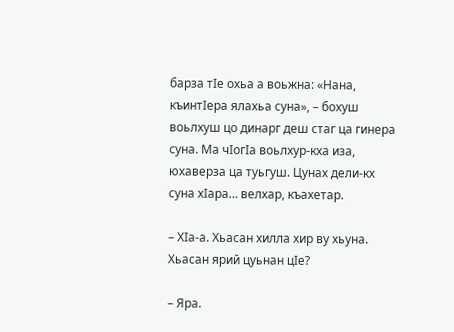барза тIе охьа а воьжна: «Нана, къинтIера ялахьа суна», – бохуш воьлхуш цо динарг деш стаг ца гинера суна. Ма чIогIа воьлхур-кха иза, юхаверза ца туьгуш. Цунах дели-кх суна хIара… велхар, къахетар.

– ХIа-а. Хьасан хилла хир ву хьуна. Хьасан ярий цуьнан цIе?

– Яра.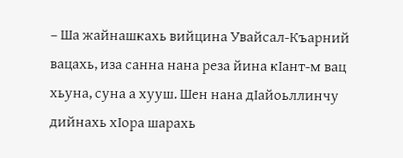– Ша жайнашкахь вийцина Увайсал-Къарний вацахь, иза санна нана реза йина кIант-м вац хьуна, суна а хууш. Шен нана дIайоьллинчу дийнахь хIора шарахь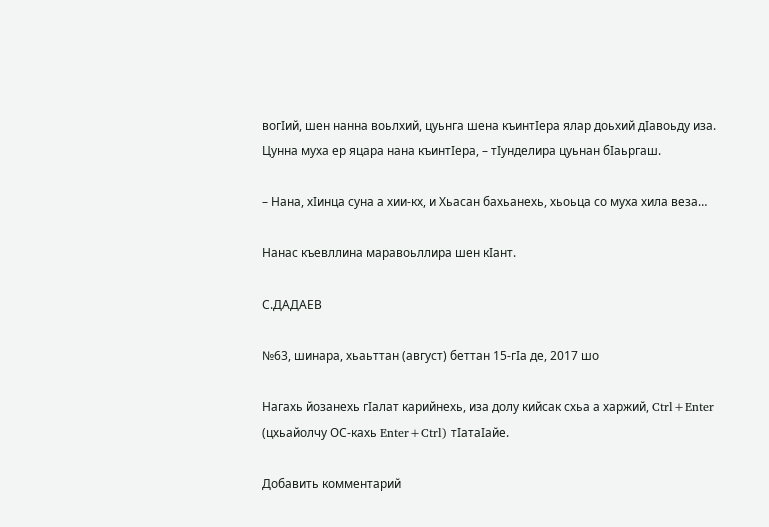вогIий, шен нанна воьлхий, цуьнга шена къинтIера ялар доьхий дIавоьду иза. Цунна муха ер яцара нана къинтIера, – тIунделира цуьнан бIаьргаш.

– Нана, хIинца суна а хии-кх, и Хьасан бахьанехь, хьоьца со муха хила веза…

Нанас къевллина маравоьллира шен кIант.

С.ДАДАЕВ

№63, шинара, хьаьттан (август) беттан 15-гIа де, 2017 шо

Нагахь йозанехь гIалат карийнехь, иза долу кийсак схьа а харжий, Ctrl+Enter (цхьайолчу ОС-кахь Enter+Ctrl) тIатаIайе.

Добавить комментарий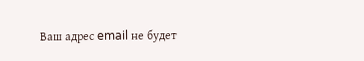Ваш адрес email не будет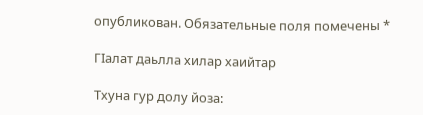опубликован. Обязательные поля помечены *

ГIалат даьлла хилар хаийтар

Тхуна гур долу йоза: